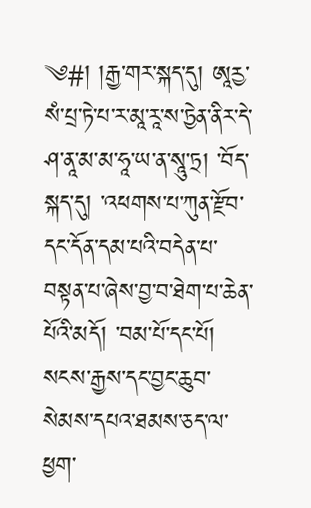༄#། །རྒྱ་གར་སྐད་དུ། ཨཱརྱ་སཾ་པྲ་ཏེ་པ་ར་མཱ་རཱ་ས་ཏྱེན་ནིར་དེ་ཤ་ནཱ་མ་མ་ཧཱ་ཡ་ན་སཱུ་ཏྲ། ་བོད་སྐད་དུ། ་འཕགས་པ་ཀུན་རྫོབ་དང་དོན་དམ་པའི་བདེན་པ་བསྟན་པ་ཞེས་བྱ་བ་ཐེག་པ་ཆེན་པོའི་མདོ། ་བམ་པོ་དང་པོ། སངས་རྒྱས་དང་བྱང་ཆུབ་སེམས་དཔའ་ཐམས་ཅད་ལ་ཕྱག་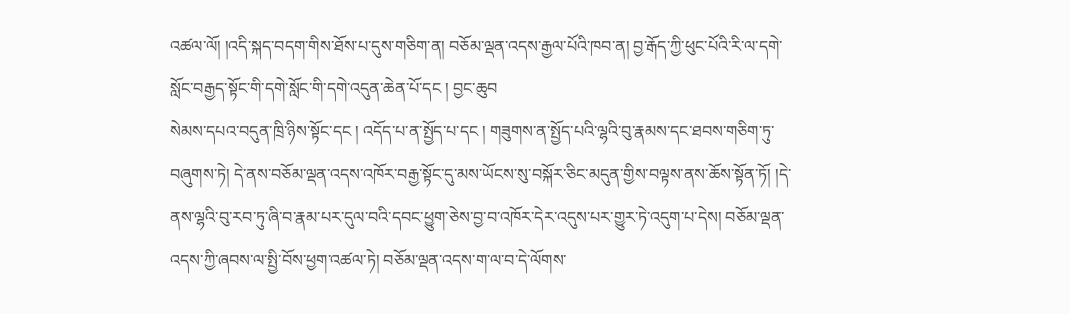འཚལ་ལོ། །འདི་སྐད་བདག་གིས་ཐོས་པ་དུས་གཅིག་ན། བཅོམ་ལྡན་འདས་རྒྱལ་པོའི་ཁབ་ན། བྱ་རྒོད་ཀྱི་ཕུང་པོའི་རི་ལ་དགེ་སློང་བརྒྱད་སྟོང་གི་དགེ་སློང་གི་དགེ་འདུན་ཆེན་པོ་དང ། བྱང་ཆུབ
སེམས་དཔའ་བདུན་ཁྲི་ཉིས་སྟོང་དང ། འདོད་པ་ན་སྤྱོད་པ་དང ། གཟུགས་ན་སྤྱོད་པའི་ལྷའི་བུ་རྣམས་དང་ཐབས་གཅིག་ཏུ་བཞུགས་ཏེ། དེ་ནས་བཅོམ་ལྡན་འདས་འཁོར་བརྒྱ་སྟོང་དུ་མས་ཡོངས་སུ་བསྐོར་ཅིང་མདུན་གྱིས་བལྟས་ནས་ཆོས་སྟོན་ཏོ། །དེ་ནས་ལྷའི་བུ་རབ་ཏུ་ཞི་བ་རྣམ་པར་དུལ་བའི་དབང་ཕྱུག་ཅེས་བྱ་བ་འཁོར་དེར་འདུས་པར་གྱུར་ཏེ་འདུག་པ་དེས། བཅོམ་ལྡན་འདས་ཀྱི་ཞབས་ལ་སྤྱི་བོས་ཕྱག་འཚལ་ཏེ། བཅོམ་ལྡན་འདས་ག་ལ་བ་དེ་ལོགས་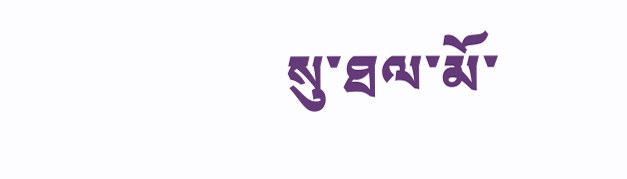སུ་ཐལ་མོ་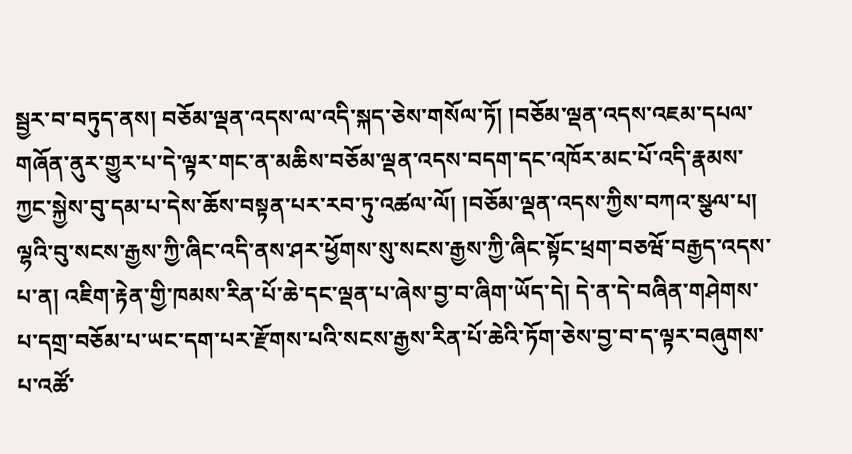སྦྱར་བ་བཏུད་ནས། བཅོམ་ལྡན་འདས་ལ་འདི་སྐད་ཅེས་གསོལ་ཏོ། །བཅོམ་ལྡན་འདས་འཇམ་དཔལ་གཞོན་ནུར་གྱུར་པ་དེ་ལྟར་གང་ན་མཆིས་བཅོམ་ལྡན་འདས་བདག་དང་འཁོར་མང་པོ་འདི་རྣམས་ཀྱང་སྐྱེས་བུ་དམ་པ་དེས་ཆོས་བསྟན་པར་རབ་ཏུ་འཚལ་ལོ། །བཅོམ་ལྡན་འདས་ཀྱིས་བཀའ་སྩལ་པ། ལྷའི་བུ་སངས་རྒྱས་ཀྱི་ཞིང་འདི་ནས་ཤར་ཕྱོགས་སུ་སངས་རྒྱས་ཀྱི་ཞིང་སྟོང་ཕྲག་བཅཝོ་བརྒྱད་འདས་པ་ན། འཇིག་རྟེན་གྱི་ཁམས་རིན་པོ་ཆེ་དང་ལྡན་པ་ཞེས་བྱ་བ་ཞིག་ཡོད་དེ། དེ་ན་དེ་བཞིན་གཤེགས་པ་དགྲ་བཅོམ་པ་ཡང་དག་པར་རྫོགས་པའི་སངས་རྒྱས་རིན་པོ་ཆེའི་ཏོག་ཅེས་བྱ་བ་ད་ལྟར་བཞུགས་པ་འཚོ་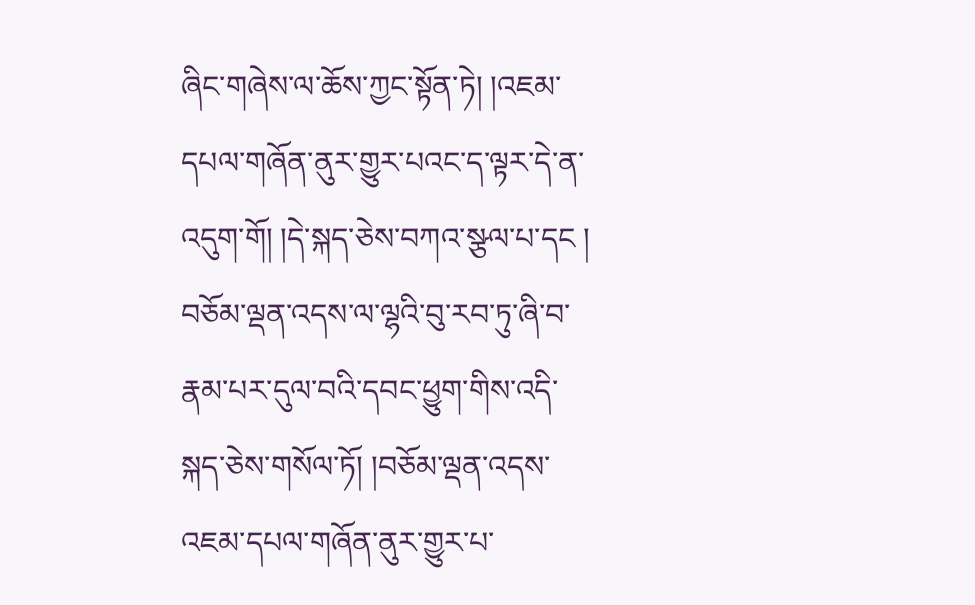ཞིང་གཞེས་ལ་ཆོས་ཀྱང་སྟོན་ཏེ། །འཇམ་དཔལ་གཞོན་ནུར་གྱུར་པའང་ད་ལྟར་དེ་ན་འདུག་གོ། །དེ་སྐད་ཅེས་བཀའ་སྩལ་པ་དང ། བཅོམ་ལྡན་འདས་ལ་ལྷའི་བུ་རབ་ཏུ་ཞི་བ་རྣམ་པར་དུལ་བའི་དབང་ཕྱུག་གིས་འདི་སྐད་ཅེས་གསོལ་ཏོ། །བཅོམ་ལྡན་འདས་འཇམ་དཔལ་གཞོན་ནུར་གྱུར་པ་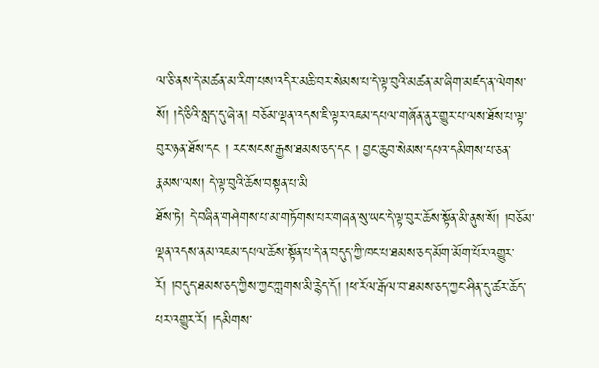ལ་ཅི་ནས་དེ་མཚན་མ་རིག་པས་འདིར་མཆི་བར་སེམས་པ་དེ་ལྟ་བུའི་མཚན་མ་ཞིག་མཛད་ན་ལེགས་སོ། །དེ་ཅིའི་སླད་དུ་ཞེ་ན། བཅོམ་ལྡན་འདས་ཇི་ལྟར་འཇམ་དཔལ་གཞོན་ནུར་གྱུར་པ་ལས་ཐོས་པ་ལྟ་བུར་ཉན་ཐོས་དང ། རང་སངས་རྒྱས་ཐམས་ཅད་དང ། བྱང་ཆུབ་སེམས་དཔའ་དམིགས་པ་ཅན་རྣམས་ལས། དེ་ལྟ་བུའི་ཆོས་བསྟན་པ་མི
ཐོས་ཏེ། དེ་བཞིན་གཤེགས་པ་མ་གཏོགས་པར་གཞན་སུ་ཡང་དེ་ལྟ་བུར་ཆོས་སྟོན་མི་ནུས་སོ། །བཅོམ་ལྡན་འདས་ནམ་འཇམ་དཔལ་ཆོས་སྟོན་པ་དེ་ན་བདུད་ཀྱི་ཁང་པ་ཐམས་ཅད་མོག་མོག་པོར་འགྱུར་རོ། །བདུད་ཐམས་ཅད་ཀྱིས་ཀྱང་ཀླགས་མི་རྙེད་དོ། །ཕ་རོལ་རྒོལ་བ་ཐམས་ཅད་ཀྱང་ཤིན་དུ་ཚར་ཆོད་པར་འགྱུར་རོ། །དམིགས་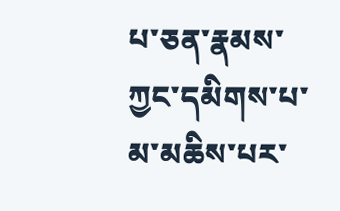པ་ཅན་རྣམས་ཀྱང་དམིགས་པ་མ་མཆིས་པར་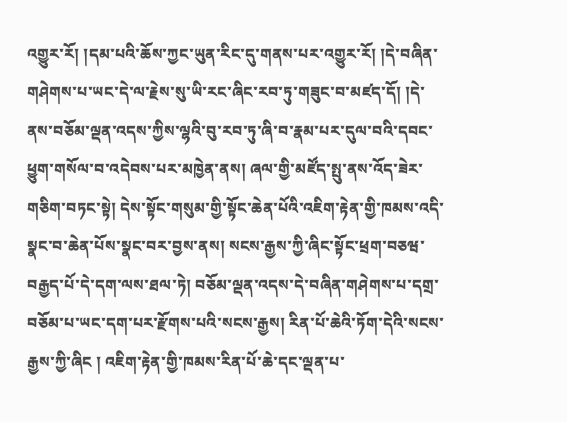འགྱུར་རོ། །དམ་པའི་ཆོས་ཀྱང་ཡུན་རིང་དུ་གནས་པར་འགྱུར་རོ། །དེ་བཞིན་གཤེགས་པ་ཡང་དེ་ལ་རྗེས་སུ་ཡི་རང་ཞིང་རབ་ཏུ་གཟུང་བ་མཛད་དོ། །དེ་ནས་བཅོམ་ལྡན་འདས་ཀྱིས་ལྷའི་བུ་རབ་ཏུ་ཞི་བ་རྣམ་པར་དུལ་བའི་དབང་ཕྱུག་གསོལ་བ་འདེབས་པར་མཁྱེན་ནས། ཞལ་གྱི་མཛོད་སྤུ་ནས་འོད་ཟེར་གཅིག་བཏང་སྟེ། དེས་སྟོང་གསུམ་གྱི་སྟོང་ཆེན་པོའི་འཇིག་རྟེན་གྱི་ཁམས་འདི་སྣང་བ་ཆེན་པོས་སྣང་བར་བྱས་ནས། སངས་རྒྱས་ཀྱི་ཞིང་སྟོང་ཕྲག་བཅཝ་བརྒྱད་པོ་དེ་དག་ལས་ཐལ་ཏེ། བཅོམ་ལྡན་འདས་དེ་བཞིན་གཤེགས་པ་དགྲ་བཅོམ་པ་ཡང་དག་པར་རྫོགས་པའི་སངས་རྒྱས། རིན་པོ་ཆེའི་ཏོག་དེའི་སངས་རྒྱས་ཀྱི་ཞིང ། འཇིག་རྟེན་གྱི་ཁམས་རིན་པོ་ཆེ་དང་ལྡན་པ་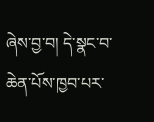ཞེས་བྱ་བ། དེ་སྣང་བ་ཆེན་པོས་ཁྱབ་པར་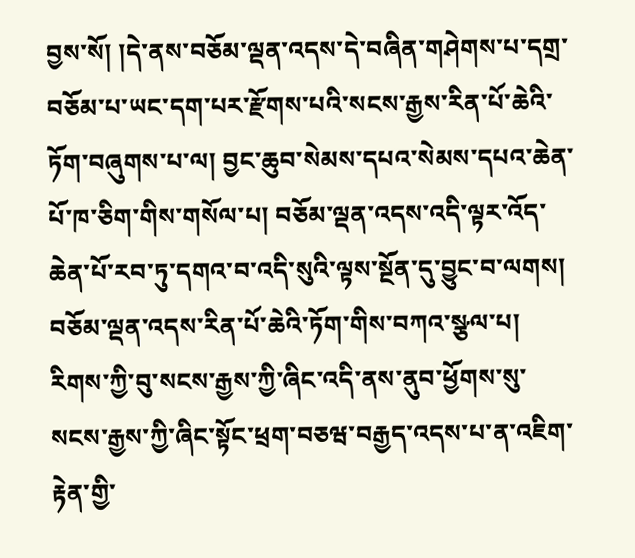བྱས་སོ། །དེ་ནས་བཅོམ་ལྡན་འདས་དེ་བཞིན་གཤེགས་པ་དགྲ་བཅོམ་པ་ཡང་དག་པར་རྫོགས་པའི་སངས་རྒྱས་རིན་པོ་ཆེའི་ཏོག་བཞུགས་པ་ལ། བྱང་ཆུབ་སེམས་དཔའ་སེམས་དཔའ་ཆེན་པོ་ཁ་ཅིག་གིས་གསོལ་པ། བཅོམ་ལྡན་འདས་འདི་ལྟར་འོད་ཆེན་པོ་རབ་ཏུ་དགའ་བ་འདི་སུའི་ལྟས་སྔོན་དུ་བྱུང་བ་ལགས། བཅོམ་ལྡན་འདས་རིན་པོ་ཆེའི་ཏོག་གིས་བཀའ་སྩལ་པ། རིགས་ཀྱི་བུ་སངས་རྒྱས་ཀྱི་ཞིང་འདི་ནས་ནུབ་ཕྱོགས་སུ་སངས་རྒྱས་ཀྱི་ཞིང་སྟོང་ཕྲག་བཅཝ་བརྒྱད་འདས་པ་ན་འཇིག་རྟེན་གྱི་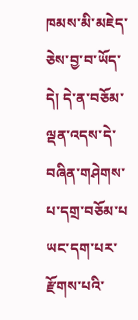ཁམས་མི་མཇེད་ཅེས་བྱ་བ་ཡོད་དེ། དེ་ན་བཅོམ་ལྡན་འདས་དེ་བཞིན་གཤེགས་པ་དགྲ་བཅོམ་པ
ཡང་དག་པར་རྫོགས་པའི་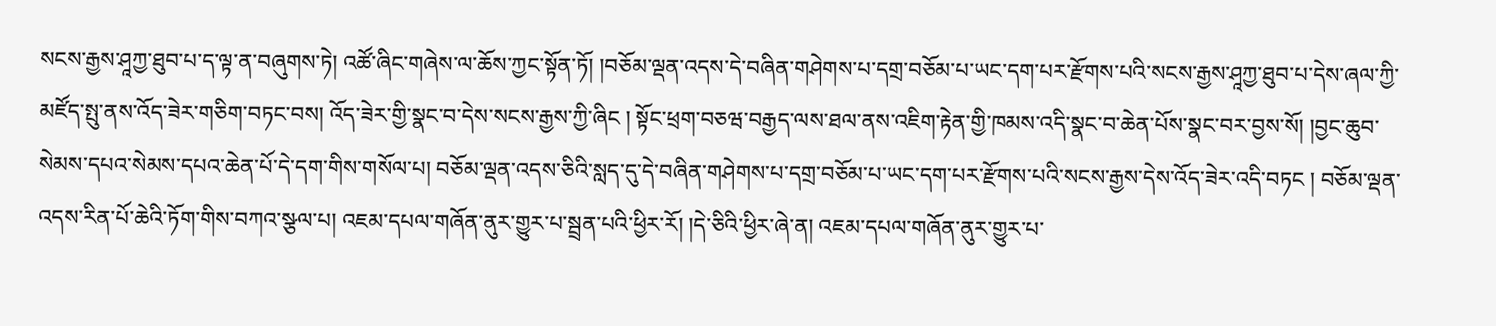སངས་རྒྱས་ཤཱཀྱ་ཐུབ་པ་ད་ལྟ་ན་བཞུགས་ཏེ། འཚོ་ཞིང་གཞེས་ལ་ཆོས་ཀྱང་སྟོན་ཏོ། །བཅོམ་ལྡན་འདས་དེ་བཞིན་གཤེགས་པ་དགྲ་བཅོམ་པ་ཡང་དག་པར་རྫོགས་པའི་སངས་རྒྱས་ཤཱཀྱ་ཐུབ་པ་དེས་ཞལ་ཀྱི་མཛོད་སྤུ་ནས་འོད་ཟེར་གཅིག་བཏང་བས། འོད་ཟེར་གྱི་སྣང་བ་དེས་སངས་རྒྱས་ཀྱི་ཞིང ། སྟོང་ཕྲག་བཅཝ་བརྒྱད་ལས་ཐལ་ནས་འཇིག་རྟེན་གྱི་ཁམས་འདི་སྣང་བ་ཆེན་པོས་སྣང་བར་བྱས་སོ། །བྱང་ཆུབ་སེམས་དཔའ་སེམས་དཔའ་ཆེན་པོ་དེ་དག་གིས་གསོལ་པ། བཅོམ་ལྡན་འདས་ཅིའི་སླད་དུ་དེ་བཞིན་གཤེགས་པ་དགྲ་བཅོམ་པ་ཡང་དག་པར་རྫོགས་པའི་སངས་རྒྱས་དེས་འོད་ཟེར་འདི་བཏང ། བཅོམ་ལྡན་འདས་རིན་པོ་ཆེའི་ཏོག་གིས་བཀའ་སྩལ་པ། འཇམ་དཔལ་གཞོན་ནུར་གྱུར་པ་སྦྲན་པའི་ཕྱིར་རོ། །དེ་ཅིའི་ཕྱིར་ཞེ་ན། འཇམ་དཔལ་གཞོན་ནུར་གྱུར་པ་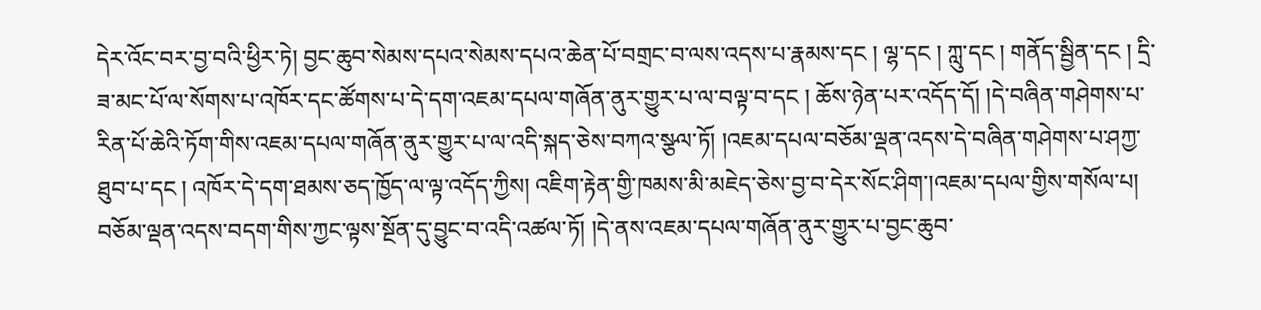དེར་འོང་བར་བྱ་བའི་ཕྱིར་ཏེ། བྱང་ཆུབ་སེམས་དཔའ་སེམས་དཔའ་ཆེན་པོ་བགྲང་བ་ལས་འདས་པ་རྣམས་དང ། ལྷ་དང ། ཀླུ་དང ། གནོད་སྦྱིན་དང ། དྲི་ཟ་མང་པོ་ལ་སོགས་པ་འཁོར་དང་ཚོགས་པ་དེ་དག་འཇམ་དཔལ་གཞོན་ནུར་གྱུར་པ་ལ་བལྟ་བ་དང ། ཆོས་ཉེན་པར་འདོད་དོ། །དེ་བཞིན་གཤེགས་པ་རིན་པོ་ཆེའི་ཏོག་གིས་འཇམ་དཔལ་གཞོན་ནུར་གྱུར་པ་ལ་འདི་སྐད་ཅེས་བཀའ་སྩལ་ཏོ། །འཇམ་དཔལ་བཅོམ་ལྡན་འདས་དེ་བཞིན་གཤེགས་པ་ཤཀྱ་ཐུབ་པ་དང ། འཁོར་དེ་དག་ཐམས་ཅད་ཁྱོད་ལ་ལྟ་འདོད་ཀྱིས། འཇིག་རྟེན་གྱི་ཁམས་མི་མཇེད་ཅེས་བྱ་བ་དེར་སོང་ཤིག་།འཇམ་དཔལ་གྱིས་གསོལ་པ། བཅོམ་ལྡན་འདས་བདག་གིས་ཀྱང་ལྟས་སྔོན་དུ་བྱུང་བ་འདི་འཚལ་ཏོ། །དེ་ནས་འཇམ་དཔལ་གཞོན་ནུར་གྱུར་པ་བྱང་ཆུབ་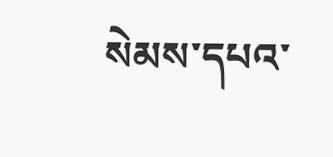སེམས་དཔའ་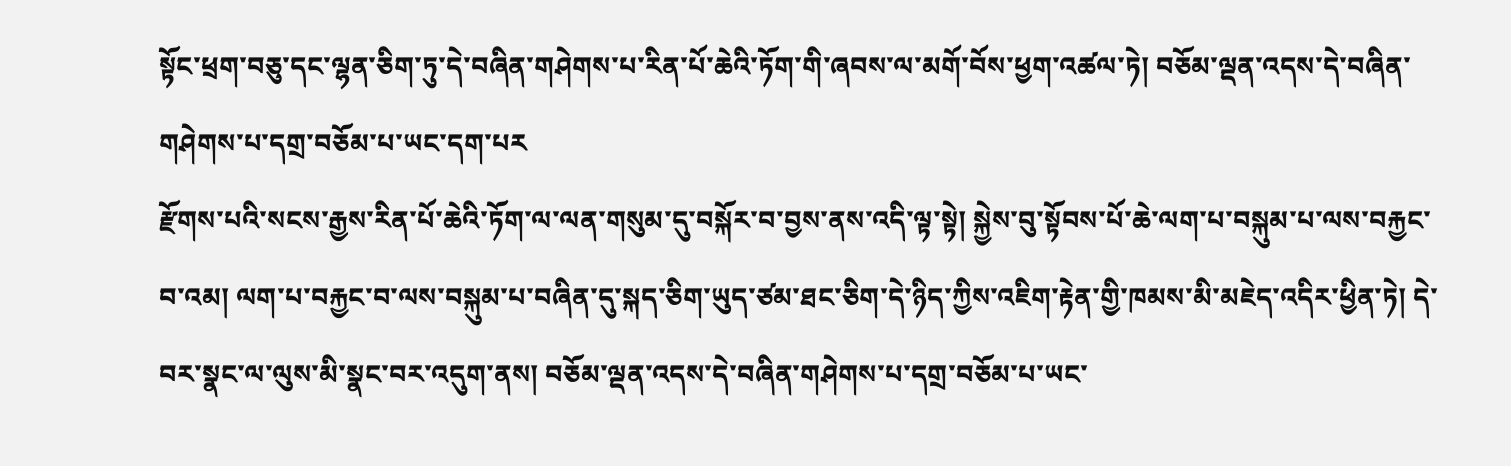སྟོང་ཕྲག་བཅུ་དང་ལྷན་ཅིག་ཏུ་དེ་བཞིན་གཤེགས་པ་རིན་པོ་ཆེའི་ཏོག་གི་ཞབས་ལ་མགོ་བོས་ཕྱག་འཚལ་ཏེ། བཅོམ་ལྡན་འདས་དེ་བཞིན་གཤེགས་པ་དགྲ་བཅོམ་པ་ཡང་དག་པར
རྫོགས་པའི་སངས་རྒྱས་རིན་པོ་ཆེའི་ཏོག་ལ་ལན་གསུམ་དུ་བསྐོར་བ་བྱས་ནས་འདི་ལྟ་སྟེ། སྐྱེས་བུ་སྟོབས་པོ་ཆེ་ལག་པ་བསྐུམ་པ་ལས་བརྐྱང་བ་འམ། ལག་པ་བརྐྱང་བ་ལས་བསྐུམ་པ་བཞིན་དུ་སྐད་ཅིག་ཡུད་ཙམ་ཐང་ཅིག་དེ་ཉིད་ཀྱིས་འཇིག་རྟེན་གྱི་ཁམས་མི་མཇེད་འདིར་ཕྱིན་ཏེ། དེ་བར་སྣང་ལ་ལུས་མི་སྣང་བར་འདུག་ནས། བཅོམ་ལྡན་འདས་དེ་བཞིན་གཤེགས་པ་དགྲ་བཅོམ་པ་ཡང་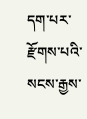དག་པར་རྫོགས་པའི་སངས་རྒྱས་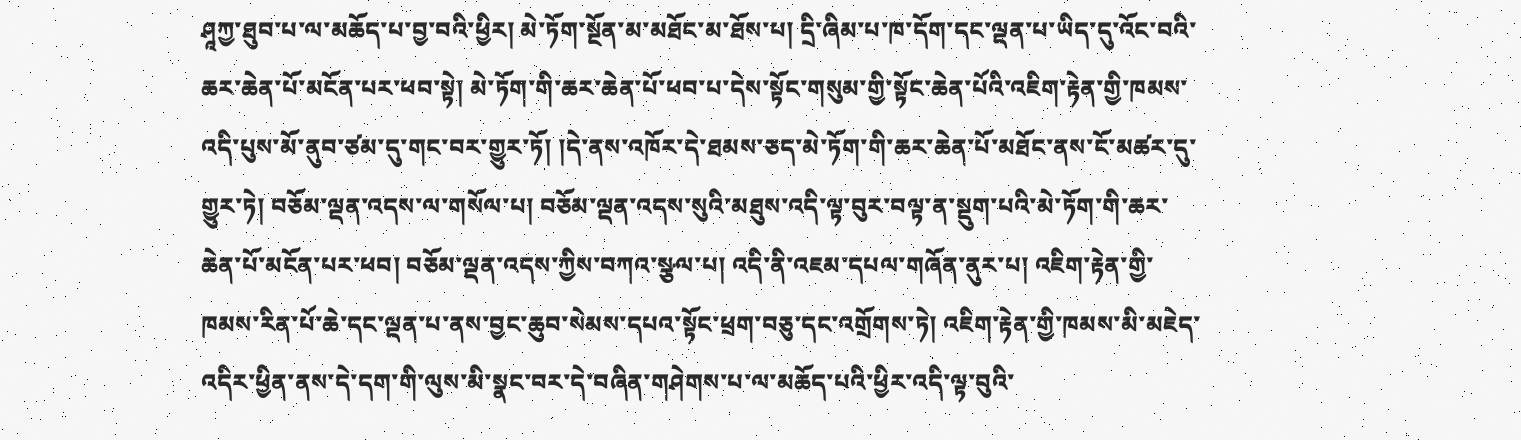ཤཱཀྱ་ཐུབ་པ་ལ་མཆོད་པ་བྱ་བའི་ཕྱིར། མེ་ཏོག་སྔོན་མ་མཐོང་མ་ཐོས་པ། དྲི་ཞིམ་པ་ཁ་དོག་དང་ལྡན་པ་ཡིད་དུ་འོང་བའི་ཆར་ཆེན་པོ་མངོན་པར་ཕབ་སྟེ། མེ་ཏོག་གི་ཆར་ཆེན་པོ་ཕབ་པ་དེས་སྟོང་གསུམ་གྱི་སྟོང་ཆེན་པོའི་འཇིག་རྟེན་གྱི་ཁམས་འདི་པུས་མོ་ནུབ་ཙམ་དུ་གང་བར་གྱུར་ཏོ། །དེ་ནས་འཁོར་དེ་ཐམས་ཅད་མེ་ཏོག་གི་ཆར་ཆེན་པོ་མཐོང་ནས་ངོ་མཚར་དུ་གྱུར་ཏེ། བཅོམ་ལྡན་འདས་ལ་གསོལ་པ། བཅོམ་ལྡན་འདས་སུའི་མཐུས་འདི་ལྟ་བུར་བལྟ་ན་སྡུག་པའི་མེ་ཏོག་གི་ཆར་ཆེན་པོ་མངོན་པར་ཕབ། བཅོམ་ལྡན་འདས་ཀྱིས་བཀའ་སྩལ་པ། འདི་ནི་འཇམ་དཔལ་གཞོན་ནུར་པ། འཇིག་རྟེན་གྱི་ཁམས་རིན་པོ་ཆེ་དང་ལྡན་པ་ནས་བྱང་ཆུབ་སེམས་དཔའ་སྟོང་ཕྲག་བཅུ་དང་འགྲོགས་ཏེ། འཇིག་རྟེན་གྱི་ཁམས་མི་མཇེད་འདིར་ཕྱིན་ནས་དེ་དག་གི་ལུས་མི་སྣང་བར་དེ་བཞིན་གཤེགས་པ་ལ་མཆོད་པའི་ཕྱིར་འདི་ལྟ་བུའི་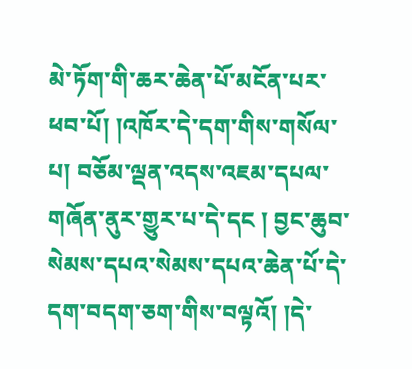མེ་ཏོག་གི་ཆར་ཆེན་པོ་མངོན་པར་ཕབ་པོ། །འཁོར་དེ་དག་གིས་གསོལ་པ། བཅོམ་ལྡན་འདས་འཇམ་དཔལ་གཞོན་ནུར་གྱུར་པ་དེ་དང ། བྱང་ཆུབ་སེམས་དཔའ་སེམས་དཔའ་ཆེན་པོ་དེ་དག་བདག་ཅག་གིས་བལྟའོ། །དེ་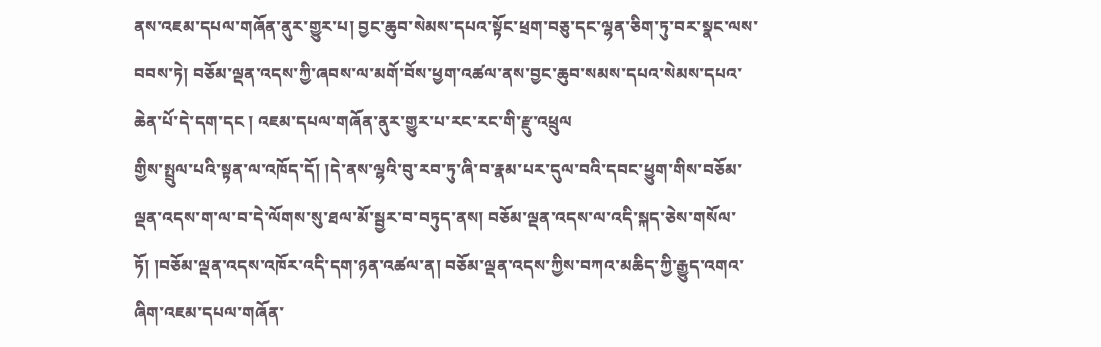ནས་འཇམ་དཔལ་གཞོན་ནུར་གྱུར་པ། བྱང་ཆུབ་སེམས་དཔའ་སྟོང་ཕྲག་བཅུ་དང་ལྷན་ཅིག་ཏུ་བར་སྣང་ལས་བབས་ཏེ། བཅོམ་ལྡན་འདས་ཀྱི་ཞབས་ལ་མགོ་བོས་ཕྱག་འཚལ་ནས་བྱང་ཆུབ་སམས་དཔའ་སེམས་དཔའ་ཆེན་པོ་དེ་དག་དང ། འཇམ་དཔལ་གཞོན་ནུར་གྱུར་པ་རང་རང་གི་རྫུ་འཕྲུལ
གྱིས་སྤྲུལ་པའི་སྟན་ལ་འཁོད་དོ། །དེ་ནས་ལྷའི་བུ་རབ་ཏུ་ཞི་བ་རྣམ་པར་དུལ་བའི་དབང་ཕྱུག་གིས་བཅོམ་ལྡན་འདས་ག་ལ་བ་དེ་ལོགས་སུ་ཐལ་མོ་སྦྱར་བ་བཏུད་ནས། བཅོམ་ལྡན་འདས་ལ་འདི་སྐད་ཅེས་གསོལ་ཏོ། །བཅོམ་ལྡན་འདས་འཁོར་འདི་དག་ཉན་འཚལ་ན། བཅོམ་ལྡན་འདས་ཀྱིས་བཀའ་མཆིད་ཀྱི་རྒྱུད་འགའ་ཞིག་འཇམ་དཔལ་གཞོན་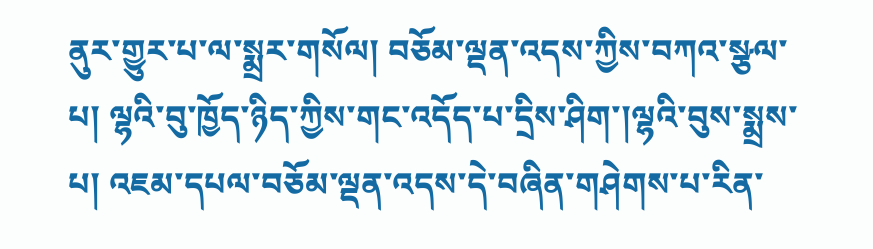ནུར་གྱུར་པ་ལ་སྨྲར་གསོལ། བཅོམ་ལྡན་འདས་ཀྱིས་བཀའ་སྩལ་པ། ལྷའི་བུ་ཁྱོད་ཉིད་ཀྱིས་གང་འདོད་པ་དྲིས་ཤིག་།ལྷའི་བུས་སྨྲས་པ། འཇམ་དཔལ་བཅོམ་ལྡན་འདས་དེ་བཞིན་གཤེགས་པ་རིན་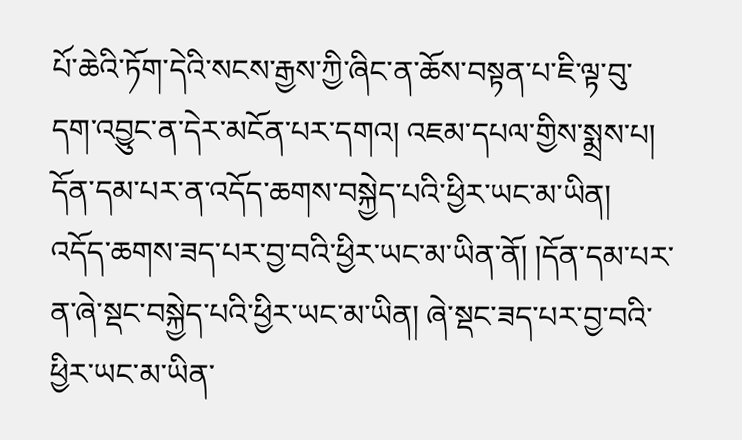པོ་ཆེའི་ཏོག་དེའི་སངས་རྒྱས་ཀྱི་ཞིང་ན་ཆོས་བསྟན་པ་ཇི་ལྟ་བུ་དག་འབྱུང་ན་དེར་མངོན་པར་དགའ། འཇམ་དཔལ་གྱིས་སྨྲས་པ། དོན་དམ་པར་ན་འདོད་ཆགས་བསྐྱེད་པའི་ཕྱིར་ཡང་མ་ཡིན། འདོད་ཆགས་ཟད་པར་བྱ་བའི་ཕྱིར་ཡང་མ་ཡིན་ནོ། །དོན་དམ་པར་ན་ཞེ་སྡང་བསྐྱེད་པའི་ཕྱིར་ཡང་མ་ཡིན། ཞེ་སྡང་ཟད་པར་བྱ་བའི་ཕྱིར་ཡང་མ་ཡིན་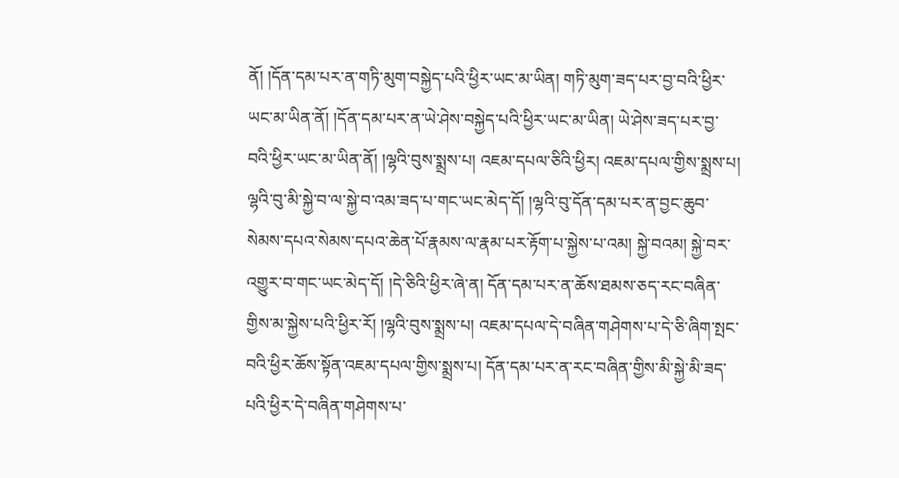ནོ། །དོན་དམ་པར་ན་གཏི་མུག་བསྐྱེད་པའི་ཕྱིར་ཡང་མ་ཡིན། གཏི་མུག་ཟད་པར་བྱ་བའི་ཕྱིར་ཡང་མ་ཡིན་ནོ། །དོན་དམ་པར་ན་ཡེ་ཤེས་བསྐྱེད་པའི་ཕྱིར་ཡང་མ་ཡིན། ཡེ་ཤེས་ཟད་པར་བྱ་བའི་ཕྱིར་ཡང་མ་ཡིན་ནོ། །ལྷའི་བུས་སྨྲས་པ། འཇམ་དཔལ་ཅིའི་ཕྱིར། འཇམ་དཔལ་གྱིས་སྨྲས་པ། ལྷའི་བུ་མི་སྐྱེ་བ་ལ་སྐྱེ་བ་འམ་ཟད་པ་གང་ཡང་མེད་དོ། །ལྷའི་བུ་དོན་དམ་པར་ན་བྱང་ཆུབ་སེམས་དཔའ་སེམས་དཔའ་ཆེན་པོ་རྣམས་ལ་རྣམ་པར་རྟོག་པ་སྐྱེས་པ་འམ། སྐྱེ་བའམ། སྐྱེ་བར་འགྱུར་བ་གང་ཡང་མེད་དོ། །དེ་ཅིའི་ཕྱིར་ཞེ་ན། དོན་དམ་པར་ན་ཆོས་ཐམས་ཅད་རང་བཞིན་གྱིས་མ་སྐྱེས་པའི་ཕྱིར་རོ། །ལྷའི་བུས་སྨྲས་པ། འཇམ་དཔལ་དེ་བཞིན་གཤེགས་པ་དེ་ཅི་ཞིག་སྤང་བའི་ཕྱིར་ཆོས་སྟོན་འཇམ་དཔལ་གྱིས་སྨྲས་པ། དོན་དམ་པར་ན་རང་བཞིན་གྱིས་མི་སྐྱེ་མི་ཟད་པའི་ཕྱིར་དེ་བཞིན་གཤེགས་པ་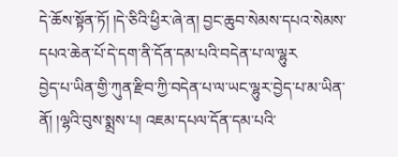དེ་ཆོས་སྟོན་ཏོ། །དེ་ཅིའི་ཕྱིར་ཞེ་ན། བྱང་ཆུབ་སེམས་དཔའ་སེམས་དཔའ་ཆེན་པོ་དེ་དག་ནི་དོན་དམ་པའི་བདེན་པ་ལ་ལྷུར
བྱེད་པ་ཡིན་གྱི་ཀུན་རྫིབ་ཀྱི་བདེན་པ་ལ་ཡང་ལྷུར་བྱེད་པ་མ་ཡིན་ནོ། །ལྷའི་བུས་སྨྲས་པ། འཇམ་དཔལ་དོན་དམ་པའི་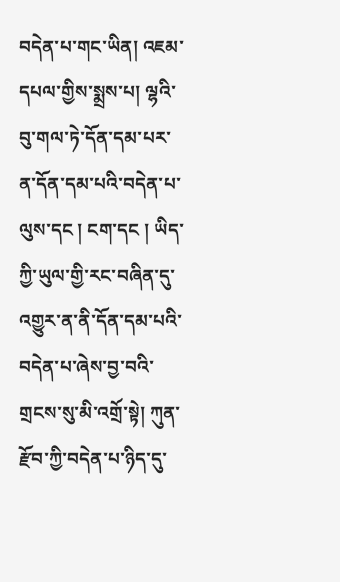བདེན་པ་གང་ཡིན། འཇམ་དཔལ་གྱིས་སྨྲས་པ། ལྷའི་བུ་གལ་ཏེ་དོན་དམ་པར་ན་དོན་དམ་པའི་བདེན་པ་ལུས་དང ། ངག་དང ། ཡིད་ཀྱི་ཡུལ་གྱི་རང་བཞིན་དུ་འགྱུར་ན་ནི་དོན་དམ་པའི་བདེན་པ་ཞེས་བྱ་བའི་གྲངས་སུ་མི་འགྲོ་སྟེ། ཀུན་རྫོབ་ཀྱི་བདེན་པ་ཉིད་དུ་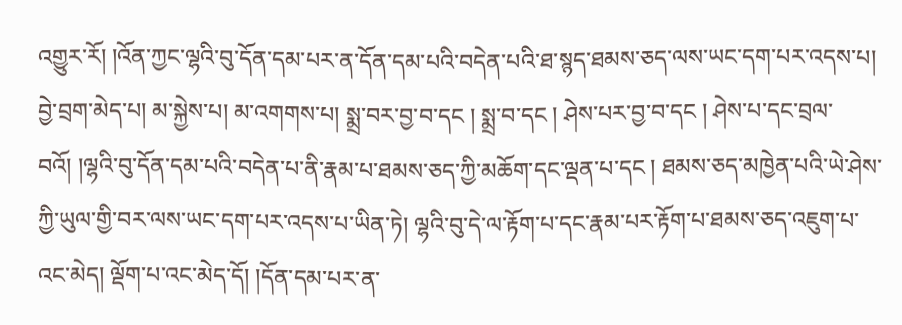འགྱུར་རོ། །འོན་ཀྱང་ལྷའི་བུ་དོན་དམ་པར་ན་དོན་དམ་པའི་བདེན་པའི་ཐ་སྙད་ཐམས་ཅད་ལས་ཡང་དག་པར་འདས་པ། བྱེ་བྲག་མེད་པ། མ་སྐྱེས་པ། མ་འགགས་པ། སྨྲ་བར་བྱ་བ་དང ། སྨྲ་བ་དང ། ཤེས་པར་བྱ་བ་དང ། ཤེས་པ་དང་བྲལ་བའོ། །ལྷའི་བུ་དོན་དམ་པའི་བདེན་པ་ནི་རྣམ་པ་ཐམས་ཅད་ཀྱི་མཆོག་དང་ལྡན་པ་དང ། ཐམས་ཅད་མཁྱེན་པའི་ཡེ་ཤེས་ཀྱི་ཡུལ་གྱི་བར་ལས་ཡང་དག་པར་འདས་པ་ཡིན་ཏེ། ལྷའི་བུ་དེ་ལ་རྟོག་པ་དང་རྣམ་པར་རྟོག་པ་ཐམས་ཅད་འཇུག་པ་འང་མེད། ལྡོག་པ་འང་མེད་དོ། །དོན་དམ་པར་ན་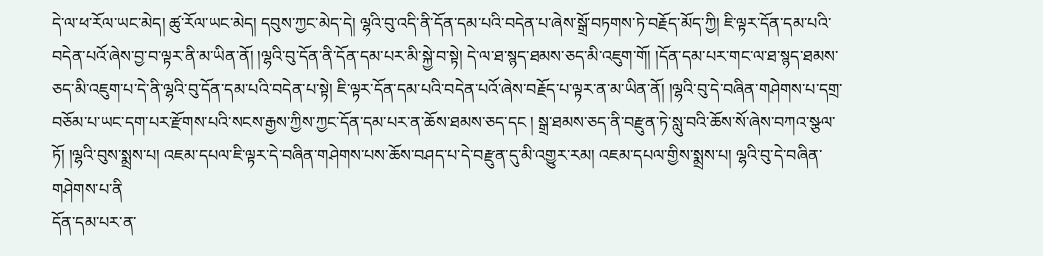དེ་ལ་ཕ་རོལ་ཡང་མེད། ཚུ་རོལ་ཡང་མེད། དབུས་ཀྱང་མེད་དེ། ལྷའི་བུ་འདི་ནི་དོན་དམ་པའི་བདེན་པ་ཞེས་སྒྲོ་བཏགས་ཏེ་བརྗོད་མོད་ཀྱི། ཇི་ལྟར་དོན་དམ་པའི་བདེན་པའོ་ཞེས་བྱ་བ་ལྟར་ནི་མ་ཡིན་ནོ། །ལྷའི་བུ་དོན་ནི་དོན་དམ་པར་མི་སྐྱེ་བ་སྟེ། དེ་ལ་ཐ་སྙད་ཐམས་ཅད་མི་འཇུག་གོ། །དོན་དམ་པར་གང་ལ་ཐ་སྙད་ཐམས་ཅད་མི་འཇུག་པ་དེ་ནི་ལྷའི་བུ་དོན་དམ་པའི་བདེན་པ་སྟེ། ཇི་ལྟར་དོན་དམ་པའི་བདེན་པའོ་ཞེས་བརྗོད་པ་ལྟར་ན་མ་ཡིན་ནོ། །ལྷའི་བུ་དེ་བཞིན་གཤེགས་པ་དགྲ་བཅོམ་པ་ཡང་དག་པར་རྫོགས་པའི་སངས་རྒྱས་ཀྱིས་ཀྱང་དོན་དམ་པར་ན་ཆོས་ཐམས་ཅད་དང ། སྒྲ་ཐམས་ཅད་ནི་བརྫུན་ཏེ་སླུ་བའི་ཆོས་སོ་ཞེས་བཀའ་སྩལ་ཏོ། །ལྷའི་བུས་སྨྲས་པ། འཇམ་དཔལ་ཇི་ལྟར་དེ་བཞིན་གཤེགས་པས་ཆོས་བཤད་པ་དེ་བརྫུན་དུ་མི་འགྱུར་རམ། འཇམ་དཔལ་གྱིས་སྨྲས་པ། ལྷའི་བུ་དེ་བཞིན་གཤེགས་པ་ནི
དོན་དམ་པར་ན་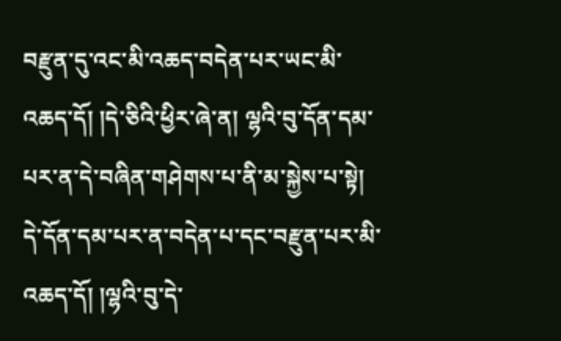བརྫུན་དུ་འང་མི་འཆད་བདེན་པར་ཡང་མི་འཆད་དོ། །དེ་ཅིའི་ཕྱིར་ཞེ་ན། ལྷའི་བུ་དོན་དམ་པར་ན་དེ་བཞིན་གཤེགས་པ་ནི་མ་སྐྱེས་པ་སྟེ། དེ་དོན་དམ་པར་ན་བདེན་པ་དང་བརྫུན་པར་མི་འཆད་དོ། །ལྷའི་བུ་དེ་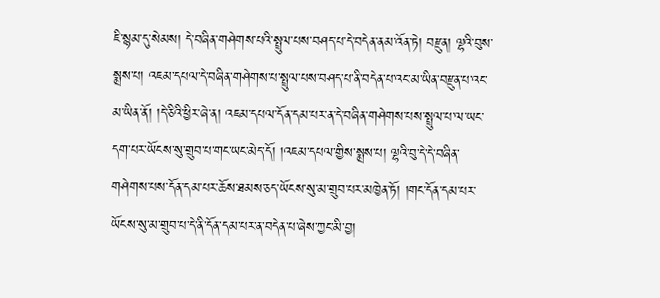ཇི་སྙམ་དུ་སེམས། དེ་བཞིན་གཤེགས་པའི་སྤྲུལ་པས་བཤད་པ་དེ་བདེན་ནམ་འོན་ཏེ། བརྫུན། ལྷའི་བུས་སྨྲས་པ། འཇམ་དཔལ་དེ་བཞིན་གཤེགས་པ་སྤྲུལ་པས་བཤད་པ་ནི་བདེན་པ་འང་མ་ཡིན་བརྫུན་པ་འང་མ་ཡིན་ནོ། །དེ་ཅིའི་ཕྱིར་ཞེ་ན། འཇམ་དཔལ་དོན་དམ་པར་ན་དེ་བཞིན་གཤེགས་པས་སྤྲུལ་པ་ལ་ཡང་དག་པར་ཡོངས་སུ་གྲུབ་པ་གང་ཡང་མེད་དོ། །འཇམ་དཔལ་གྱིས་སྨྲས་པ། ལྷའི་བུ་དེ་དེ་བཞིན་གཤེགས་པས་དོན་དམ་པར་ཆོས་ཐམས་ཅད་ཡོངས་སུ་མ་གྲུབ་པར་མཁྱེན་ཏོ། །གང་དོན་དམ་པར་ཡོངས་སུ་མ་གྲུབ་པ་དེ་ནི་དོན་དམ་པར་ན་བདེན་པ་ཞེས་ཀྱང་མི་བྱ།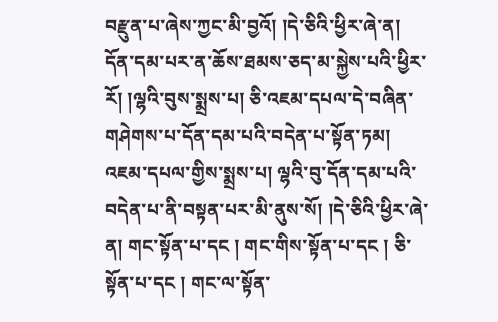བརྫུན་པ་ཞེས་ཀྱང་མི་བྱའོ། །དེ་ཅིའི་ཕྱིར་ཞེ་ན། དོན་དམ་པར་ན་ཆོས་ཐམས་ཅད་མ་སྐྱེས་པའི་ཕྱིར་རོ། །ལྷའི་བུས་སྨྲས་པ། ཅི་འཇམ་དཔལ་དེ་བཞིན་གཤེགས་པ་དོན་དམ་པའི་བདེན་པ་སྟོན་ཏམ། འཇམ་དཔལ་གྱིས་སྨྲས་པ། ལྷའི་བུ་དོན་དམ་པའི་བདེན་པ་ནི་བསྟན་པར་མི་ནུས་སོ། །དེ་ཅིའི་ཕྱིར་ཞེ་ན། གང་སྟོན་པ་དང ། གང་གིས་སྟོན་པ་དང ། ཅི་སྟོན་པ་དང ། གང་ལ་སྟོན་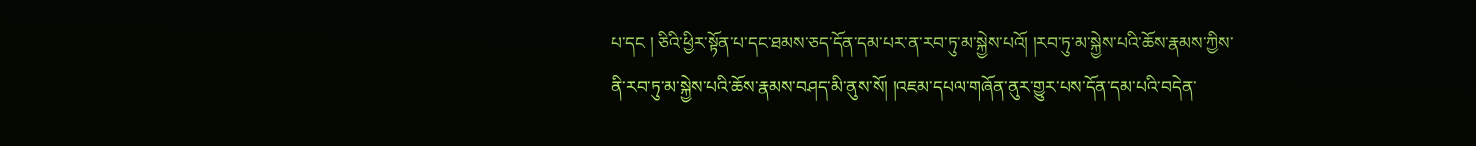པ་དང ། ཅིའི་ཕྱིར་སྟོན་པ་དང་ཐམས་ཅད་དོན་དམ་པར་ན་རབ་ཏུ་མ་སྐྱེས་པའོ། །རབ་ཏུ་མ་སྐྱེས་པའི་ཆོས་རྣམས་ཀྱིས་ནི་རབ་ཏུ་མ་སྐྱེས་པའི་ཆོས་རྣམས་བཤད་མི་ནུས་སོ། །འཇམ་དཔལ་གཞོན་ནུར་གྱུར་པས་དོན་དམ་པའི་བདེན་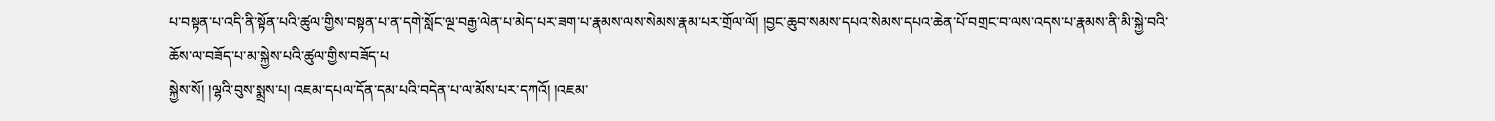པ་བསྟན་པ་འདི་ནི་སྟོན་པའི་ཚུལ་གྱིས་བསྟན་པ་ན་དགེ་སློང་ལྔ་བརྒྱ་ལེན་པ་མེད་པར་ཟག་པ་རྣམས་ལས་སེམས་རྣམ་པར་གྲོལ་ལོ། །བྱང་ཆུབ་སམས་དཔའ་སེམས་དཔའ་ཆེན་པོ་བགྲང་བ་ལས་འདས་པ་རྣམས་ནི་མི་སྐྱེ་བའི་ཆོས་ལ་བཟོད་པ་མ་སྐྱེས་པའི་ཚུལ་གྱིས་བཟོད་པ
སྐྱེས་སོ། །ལྷའི་བུས་སྨྲས་པ། འཇམ་དཔལ་དོན་དམ་པའི་བདེན་པ་ལ་མོས་པར་དཀའོ། །འཇམ་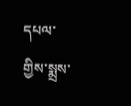དཔལ་གྱིས་སྨྲས་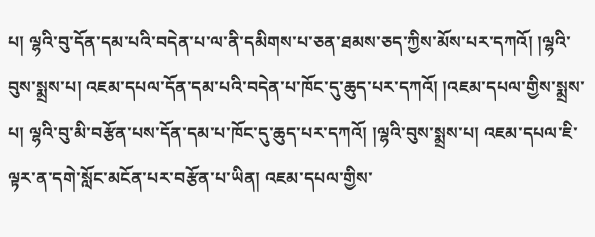པ། ལྷའི་བུ་དོན་དམ་པའི་བདེན་པ་ལ་ནི་དམིགས་པ་ཅན་ཐམས་ཅད་ཀྱིས་མོས་པར་དཀའོ། །ལྷའི་བུས་སྨྲས་པ། འཇམ་དཔལ་དོན་དམ་པའི་བདེན་པ་ཁོང་དུ་ཆུད་པར་དཀའོ། །འཇམ་དཔལ་གྱིས་སྨྲས་པ། ལྷའི་བུ་མི་བརྩོན་པས་དོན་དམ་པ་ཁོང་དུ་ཆུད་པར་དཀའོ། །ལྷའི་བུས་སྨྲས་པ། འཇམ་དཔལ་ཇི་ལྟར་ན་དགེ་སློང་མངོན་པར་བརྩོན་པ་ཡིན། འཇམ་དཔལ་གྱིས་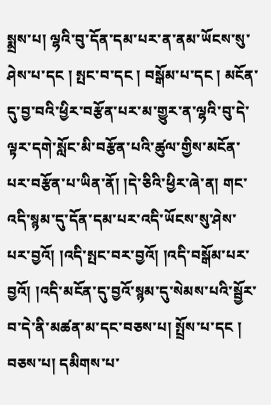སྨྲས་པ། ལྷའི་བུ་དོན་དམ་པར་ན་ནམ་ཡོངས་སུ་ཤེས་པ་དང ། སྤང་བ་དང ། བསྒོམ་པ་དང ། མངོན་དུ་བྱ་བའི་ཕྱིར་བརྩོན་པར་མ་གྱུར་ན་ལྷའི་བུ་དེ་ལྟར་དགེ་སློང་མི་བརྩོན་པའི་ཚུལ་གྱིས་མངོན་པར་བརྩོན་པ་ཡིན་ནོ། །དེ་ཅིའི་ཕྱིར་ཞེ་ན། གང་འདི་སྙམ་དུ་དོན་དམ་པར་འདི་ཡོངས་སུ་ཤེས་པར་བྱའོ། །འདི་སྤང་བར་བྱའོ། །འདི་བསྒོམ་པར་བྱའོ། །འདི་མངོན་དུ་བྱའོ་སྙམ་དུ་སེམས་པའི་སྦྱོར་བ་དེ་ནི་མཚན་མ་དང་བཅས་པ། སྤྲོས་པ་དང ། བཅས་པ། དམིགས་པ་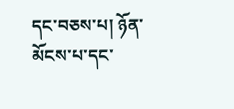དང་བཅས་པ། ཉོན་མོངས་པ་དང་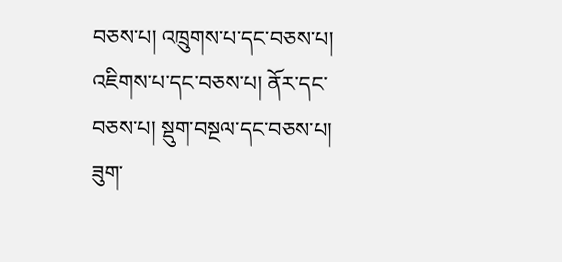བཅས་པ། འཁྲུགས་པ་དང་བཅས་པ། འཇིགས་པ་དང་བཅས་པ། ནོར་དང་བཅས་པ། སྡུག་བསྔལ་དང་བཅས་པ། ཟུག་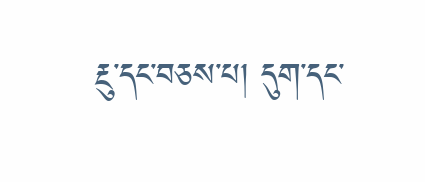རྔུ་དང་བཅས་པ། དུག་དང་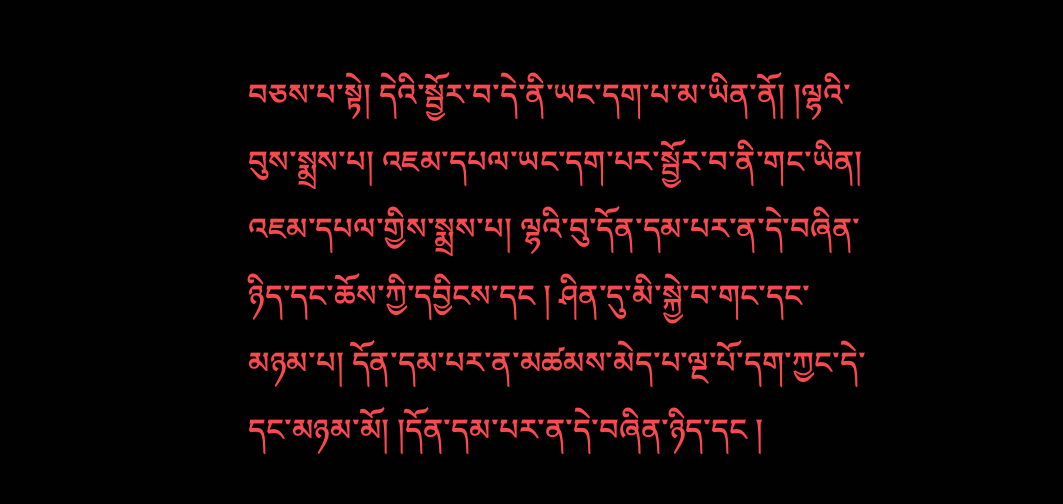བཅས་པ་སྟེ། དེའི་སྦྱོར་བ་དེ་ནི་ཡང་དག་པ་མ་ཡིན་ནོ། །ལྷའི་བུས་སྨྲས་པ། འཇམ་དཔལ་ཡང་དག་པར་སྦྱོར་བ་ནི་གང་ཡིན། འཇམ་དཔལ་གྱིས་སྨྲས་པ། ལྷའི་བུ་དོན་དམ་པར་ན་དེ་བཞིན་ཉིད་དང་ཆོས་ཀྱི་དབྱིངས་དང ། ཤིན་དུ་མི་སྐྱེ་བ་གང་དང་མཉམ་པ། དོན་དམ་པར་ན་མཚམས་མེད་པ་ལྔ་པོ་དག་ཀྱང་དེ་དང་མཉམ་མོ། །དོན་དམ་པར་ན་དེ་བཞིན་ཉིད་དང །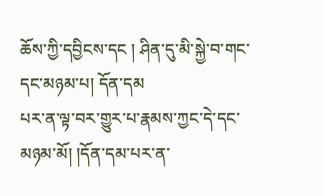ཆོས་ཀྱི་དབྱིངས་དང ། ཤིན་དུ་མི་སྐྱེ་བ་གང་དང་མཉམ་པ། དོན་དམ
པར་ན་ལྟ་བར་གྱུར་པ་རྣམས་ཀྱང་དེ་དང་མཉམ་མོ། །དོན་དམ་པར་ན་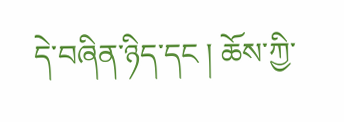དེ་བཞིན་ཉིད་དང ། ཆོས་ཀྱི་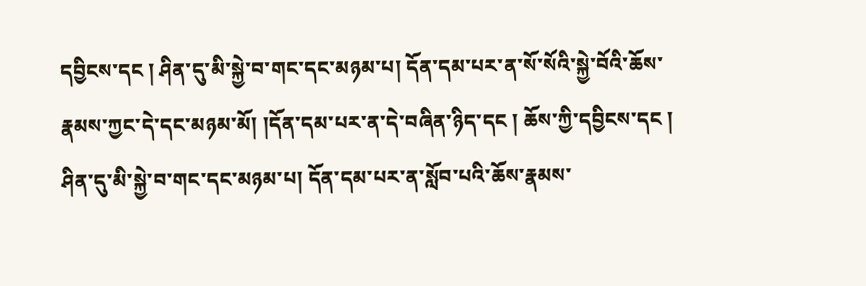དབྱིངས་དང ། ཤིན་དུ་མི་སྐྱེ་བ་གང་དང་མཉམ་པ། དོན་དམ་པར་ན་སོ་སོའི་སྐྱེ་བོའི་ཆོས་རྣམས་ཀྱང་དེ་དང་མཉམ་མོ། །དོན་དམ་པར་ན་དེ་བཞིན་ཉིད་དང ། ཆོས་ཀྱི་དབྱིངས་དང ། ཤིན་དུ་མི་སྐྱེ་བ་གང་དང་མཉམ་པ། དོན་དམ་པར་ན་སློབ་པའི་ཆོས་རྣམས་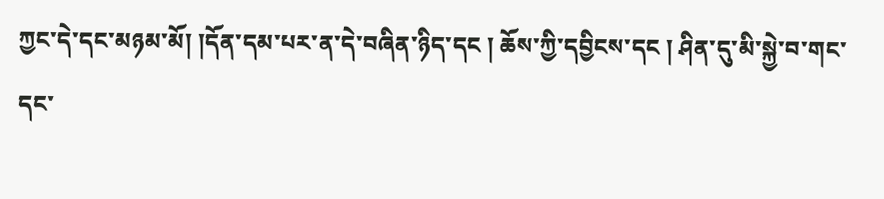ཀྱང་དེ་དང་མཉམ་མོ། །དོན་དམ་པར་ན་དེ་བཞིན་ཉིད་དང ། ཆོས་ཀྱི་དབྱིངས་དང ། ཤིན་དུ་མི་སྐྱེ་བ་གང་དང་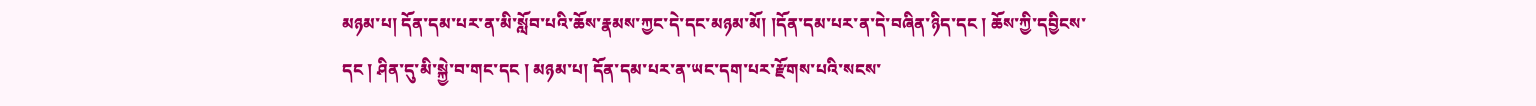མཉམ་པ། དོན་དམ་པར་ན་མི་སློབ་པའི་ཆོས་རྣམས་ཀྱང་དེ་དང་མཉམ་མོ། །དོན་དམ་པར་ན་དེ་བཞིན་ཉིད་དང ། ཆོས་ཀྱི་དབྱིངས་དང ། ཤིན་དུ་མི་སྐྱེ་བ་གང་དང ། མཉམ་པ། དོན་དམ་པར་ན་ཡང་དག་པར་རྫོགས་པའི་སངས་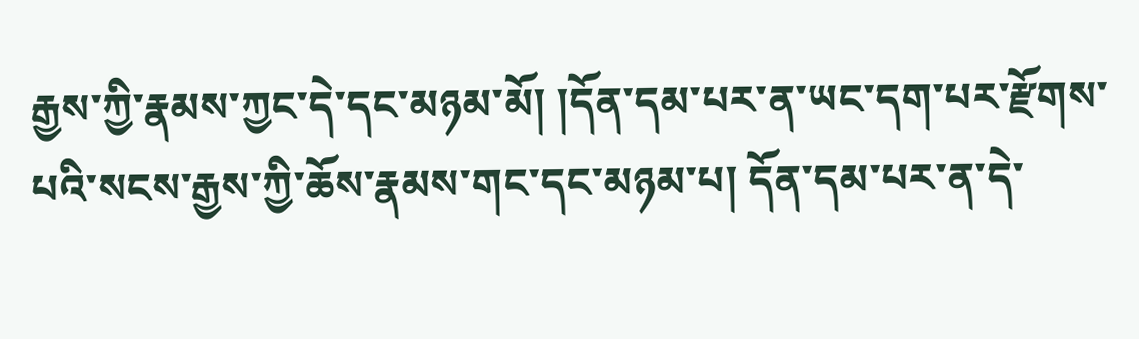རྒྱས་ཀྱི་རྣམས་ཀྱང་དེ་དང་མཉམ་མོ། །དོན་དམ་པར་ན་ཡང་དག་པར་རྫོགས་པའི་སངས་རྒྱས་ཀྱི་ཆོས་རྣམས་གང་དང་མཉམ་པ། དོན་དམ་པར་ན་དེ་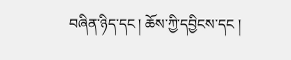བཞིན་ཉིད་དང ། ཆོས་ཀྱི་དབྱིངས་དང །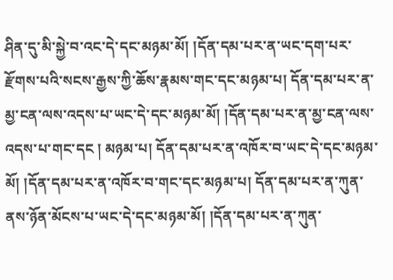ཤིན་དུ་མི་སྐྱེ་བ་འང་དེ་དང་མཉམ་མོ། །དོན་དམ་པར་ན་ཡང་དག་པར་རྫོགས་པའི་སངས་རྒྱས་ཀྱི་ཆོས་རྣམས་གང་དང་མཉམ་པ། དོན་དམ་པར་ན་མྱ་ངན་ལས་འདས་པ་ཡང་དེ་དང་མཉམ་མོ། །དོན་དམ་པར་ན་མྱ་ངན་ལས་འདས་པ་གང་དང ། མཉམ་པ། དོན་དམ་པར་ན་འཁོར་བ་ཡང་དེ་དང་མཉམ་མོ། །དོན་དམ་པར་ན་འཁོར་བ་གང་དང་མཉམ་པ། དོན་དམ་པར་ན་ཀུན་ནས་ཉོན་མོངས་པ་ཡང་དེ་དང་མཉམ་མོ། །དོན་དམ་པར་ན་ཀུན་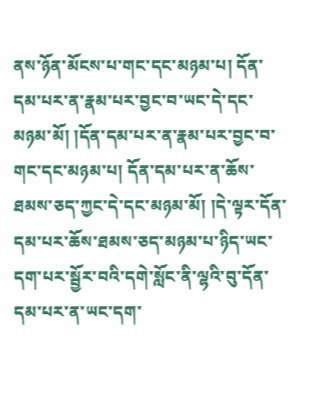ནས་ཉོན་མོངས་པ་གང་དང་མཉམ་པ། དོན་དམ་པར་ན་རྣམ་པར་བྱང་བ་ཡང་དེ་དང་མཉམ་མོ། །དོན་དམ་པར་ན་རྣམ་པར་བྱང་བ་གང་དང་མཉམ་པ། དོན་དམ་པར་ན་ཆོས་ཐམས་ཅད་ཀྱང་དེ་དང་མཉམ་མོ། །དེ་ལྟར་དོན་དམ་པར་ཆོས་ཐམས་ཅད་མཉམ་པ་ཉིད་ཡང་དག་པར་སྦྱོར་བའི་དགེ་སློང་ནི་ལྷའི་བུ་དོན་དམ་པར་ན་ཡང་དག་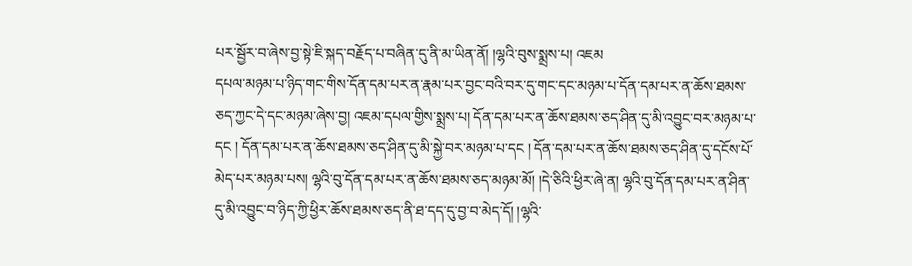པར་སྦྱོར་བ་ཞེས་བྱ་སྟེ་ཇི་སྐད་བརྗོད་པ་བཞིན་དུ་ནི་མ་ཡིན་ནོ། །ལྷའི་བུས་སྨྲས་པ། འཇམ
དཔལ་མཉམ་པ་ཉིད་གང་གིས་དོན་དམ་པར་ན་རྣམ་པར་བྱང་བའི་བར་དུ་གང་དང་མཉམ་པ་དོན་དམ་པར་ན་ཆོས་ཐམས་ཅད་ཀྱང་དེ་དང་མཉམ་ཞེས་བྱ། འཇམ་དཔལ་གྱིས་སྨྲས་པ། དོན་དམ་པར་ན་ཆོས་ཐམས་ཅད་ཤིན་དུ་མི་འབྱུང་བར་མཉམ་པ་དང ། དོན་དམ་པར་ན་ཆོས་ཐམས་ཅད་ཤིན་དུ་མི་སྐྱེ་བར་མཉམ་པ་དང ། དོན་དམ་པར་ན་ཆོས་ཐམས་ཅད་ཤིན་དུ་དངོས་པོ་མེད་པར་མཉམ་པས། ལྷའི་བུ་དོན་དམ་པར་ན་ཆོས་ཐམས་ཅད་མཉམ་མོ། །དེ་ཅིའི་ཕྱིར་ཞེ་ན། ལྷའི་བུ་དོན་དམ་པར་ན་ཤིན་དུ་མི་འབྱུང་བ་ཉིད་ཀྱི་ཕྱིར་ཆོས་ཐམས་ཅད་ནི་ཐ་དད་དུ་བྱ་བ་མེད་དོ། །ལྷའི་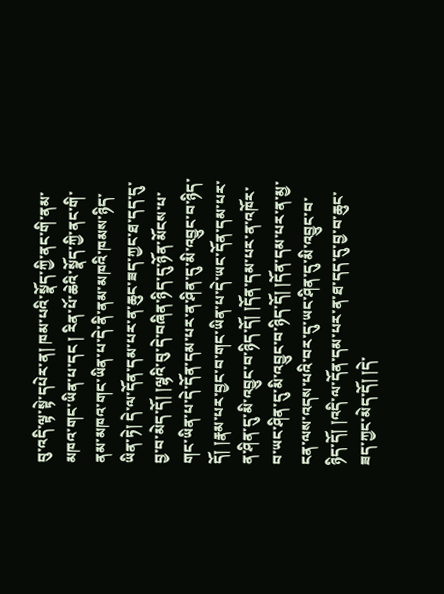བུ་འདི་ལྟ་སྟེ་དཔེར་ན། ཁམ་པའི་སྣོད་ཀྱི་ནང་གི་ནམ་མཁའ་གང་ཡིན་པ་དང ། རིན་པོ་ཆེའི་སྣོད་ཀྱི་ནང་གི་ནམ་མཁའ་གང་ཡིན་པ་དེ་ནི་ནམ་མཁའི་ཁམས་ཉིད་ཡིན་ཏེ། དེ་ལ་དོན་དམ་པར་ན་ཆུང་ཟད་ཀྱང་ཐ་དད་དུ་བྱ་བ་མེད་དོ། །ལྷའི་བུ་དེ་བཞིན་ཉིད་དུ་ཉོན་མོངས་པ་གང་ཡིན་པ་དེ་དོན་དམ་པར་ན་ཤིན་དུ་མི་འབྱུང་བ་ཉིད་དོ། །རྣམ་པར་བྱང་བ་གང་ཡིན་པ་དེ་ཡང་དོན་དམ་པར་ན་ཤིན་དུ་མི་འབྱུང་བ་ཉིད་དོ། །དོན་དམ་པར་ན་འཁོར་བ་ཡང་ཤིན་དུ་མི་འབྱུང་བ་ཉིད་དོ། །དོན་དམ་པར་ན་མྱ་ངན་ལས་འདས་པའི་བར་དུ་ཡང་ཤིན་དུ་མི་འབྱུང་བ་ཉིད་དོ། །འདི་ལ་དོན་དམ་པར་ན་ཐ་དད་དུ་བྱ་བ་ཆུང་ཟད་ཀྱང་མེད་དོ། །དེ་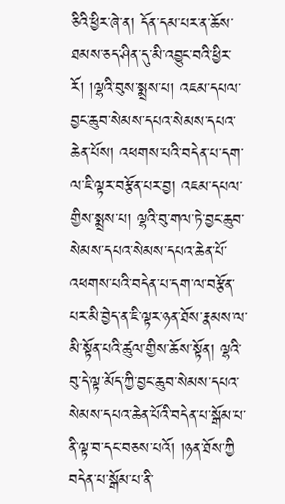ཅིའི་ཕྱིར་ཞེ་ན། དོན་དམ་པར་ན་ཆོས་ཐམས་ཅད་ཤིན་དུ་མི་འབྱུང་བའི་ཕྱིར་རོ། །ལྷའི་བུས་སྨྲས་པ། འཇམ་དཔལ་བྱང་ཆུབ་སེམས་དཔའ་སེམས་དཔའ་ཆེན་པོས། འཕགས་པའི་བདེན་པ་དག་ལ་ཇི་ལྟར་བརྩོན་པར་བྱ། འཇམ་དཔལ་གྱིས་སྨྲས་པ། ལྷའི་བུ་གལ་ཏེ་བྱང་ཆུབ་སེམས་དཔའ་སེམས་དཔའ་ཆེན་པོ་འཕགས་པའི་བདེན་པ་དག་ལ་བརྩོན་པར་མི་བྱེད་ན་ཇི་ལྟར་ཉན་ཐོས་རྣམས་ལ་མི་སྟོན་པའི་ཚུལ་གྱིས་ཆོས་སྟོན། ལྷའི་བུ་དེ་ལྟ་མོད་ཀྱི་བྱང་ཆུབ་སེམས་དཔའ་སེམས་དཔའ་ཆེན་པོའི་བདེན་པ་སྒོམ་པ་ནི་ལྟ་བ་དང་བཅས་པའོ། །ཉན་ཐོས་ཀྱི
བདེན་པ་སྒོམ་པ་ནི་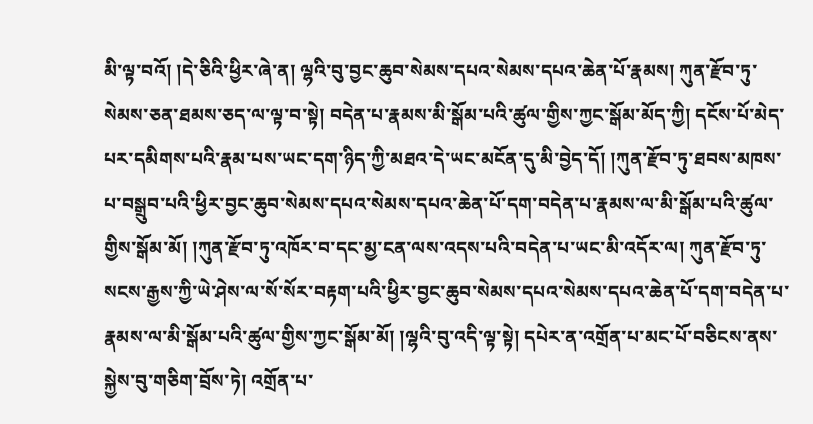མི་ལྟ་བའོ། །དེ་ཅིའི་ཕྱིར་ཞེ་ན། ལྷའི་བུ་བྱང་ཆུབ་སེམས་དཔའ་སེམས་དཔའ་ཆེན་པོ་རྣམས། ཀུན་རྫོབ་ཏུ་སེམས་ཅན་ཐམས་ཅད་ལ་ལྟ་བ་སྟེ། བདེན་པ་རྣམས་མི་སྒོམ་པའི་ཚུལ་གྱིས་ཀྱང་སྒོམ་མོད་ཀྱི། དངོས་པོ་མེད་པར་དམིགས་པའི་རྣམ་པས་ཡང་དག་ཉིད་ཀྱི་མཐའ་དེ་ཡང་མངོན་དུ་མི་བྱེད་དོ། །ཀུན་རྫོབ་ཏུ་ཐབས་མཁས་པ་བསྒྲུབ་པའི་ཕྱིར་བྱང་ཆུབ་སེམས་དཔའ་སེམས་དཔའ་ཆེན་པོ་དག་བདེན་པ་རྣམས་ལ་མི་སྒོམ་པའི་ཚུལ་གྱིས་སྒོམ་མོ། །ཀུན་རྫོབ་ཏུ་འཁོར་བ་དང་མྱ་ངན་ལས་འདས་པའི་བདེན་པ་ཡང་མི་འདོར་ལ། ཀུན་རྫོབ་ཏུ་སངས་རྒྱས་ཀྱི་ཡེ་ཤེས་ལ་སོ་སོར་བརྟག་པའི་ཕྱིར་བྱང་ཆུབ་སེམས་དཔའ་སེམས་དཔའ་ཆེན་པོ་དག་བདེན་པ་རྣམས་ལ་མི་སྒོམ་པའི་ཚུལ་གྱིས་ཀྱང་སྒོམ་མོ། །ལྷའི་བུ་འདི་ལྟ་སྟེ། དཔེར་ན་འགྲོན་པ་མང་པོ་བཅིངས་ནས་སྐྱེས་བུ་གཅིག་བྲོས་ཏེ། འགྲོན་པ་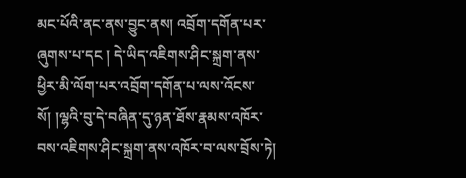མང་པོའི་ནང་ནས་བྱུང་ནས། འབྲོག་དགོན་པར་ཞུགས་པ་དང ། དེ་ཡིད་འཇིགས་ཤིང་སྐྲག་ནས་ཕྱིར་མི་ལོག་པར་འབྲོག་དགོན་པ་ལས་འོངས་སོ། །ལྷའི་བུ་དེ་བཞིན་དུ་ཉན་ཐོས་རྣམས་འཁོར་བས་འཇིགས་ཤིང་སྐྲག་ནས་འཁོར་བ་ལས་བྲོས་ཏེ།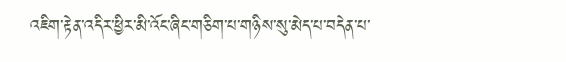འཇིག་རྟེན་འདིར་ཕྱིར་མི་འོང་ཞིང་གཅིག་པ་གཉིས་སུ་མེད་པ་བདེན་པ་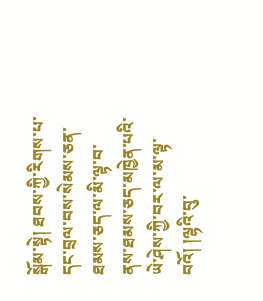སྒོམ་སྟེ། ཐབས་ཀྱི་རིགས་པ་དང་བྲལ་བས་སེམས་ཅན་ཐམས་ཅད་ལ་མི་ལྟ་བ་ནས་ཐམས་ཅད་མཁྱེན་པའི་ཡེ་ཤེས་ཀྱི་བར་ལ་མ་ལྟ་བའོ། །ལྷའི་བུ་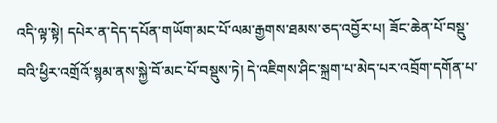འདི་ལྟ་སྟེ། དཔེར་ན་དེད་དཔོན་གཡོག་མང་པོ་ལམ་རྒྱགས་ཐམས་ཅད་འབྱོར་པ། ཟོང་ཆེན་པོ་བསྡུ་བའི་ཕྱིར་འགྲོའོ་སྙམ་ནས་སྐྱེ་བོ་མང་པོ་བསྡུས་ཏེ། དེ་འཇིགས་ཤིང་སྐྲག་པ་མེད་པར་འབྲོག་དགོན་པ་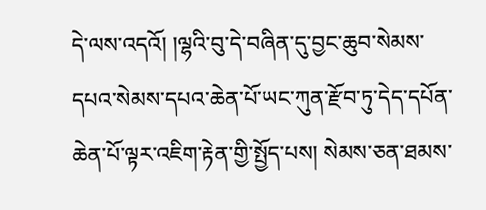དེ་ལས་འདའོ། །ལྷའི་བུ་དེ་བཞིན་དུ་བྱང་ཆུབ་སེམས་དཔའ་སེམས་དཔའ་ཆེན་པོ་ཡང་ཀུན་རྫོབ་ཏུ་དེད་དཔོན་ཆེན་པོ་ལྟར་འཇིག་རྟེན་གྱི་སྤྱོད་པས། སེམས་ཅན་ཐམས་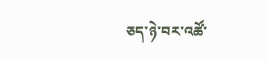ཅད་ཉེ་བར་འཚོ་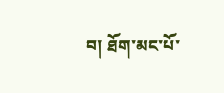བ། ཐོག་མང་པོ་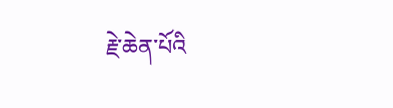རྗེ་ཆེན་པོའི